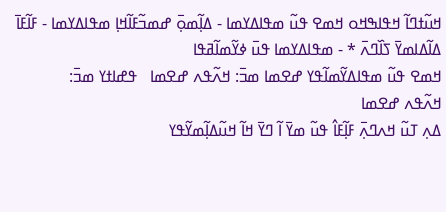ߞߎ߬ߙߣߊ߬ ߞߟߊߒߞߋ ߞߘߐ ߟߎ߬ ߘߟߊߡߌߘߊ - ߡߊ߲߬ߘߋ߲߫ ߝߘߏ߬ߓߊ߬ߞߊ߲ ߘߟߊߡߌߘߊ - ߓߊ߬ߓߊ߫ ߡߊ߬ߡߊߘߌ߫ ߖߊ߰ߣߍ߫ * - ߘߟߊߡߌߘߊ ߟߎ߫ ߦߌ߬ߘߊ߬ߥߟߊ
ߞߘߐ ߟߎ߬ ߘߟߊߡߌ߬ߘߊ߬ߟߌ ߝߐߘߊ ߘߏ߫: ߞߍ߬ߟߍ ߝߐߘߊ   ߟߝߊߙߌ ߘߏ߫:
ߞߍ߬ߟߍ ߝߐߘߊ
ߡߍ߲ ߠߎ߬ ߞߍߣߍ߲߫ ߓߊ߲߬ߓߊ߮ ߟߎ߬ ߘߌ߫ ߊ߬ ߣߌ߫ ߞߊ߬ ߞߎ߬ߡߊ߲߬ߘߌ߬ߟߌ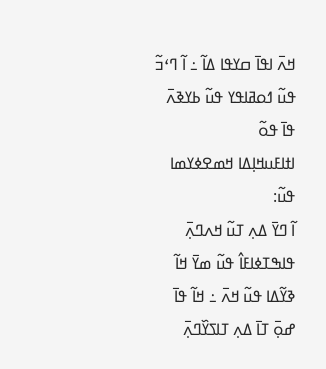ߞߍ߫ ߊߟߊ߫ ߛߌߟߊ ߡߊ߬ ߸ ߊ߬ ߣߵߏ߬ ߟߎ߬ ߗߋߥߊߟߌ ߟߎ߬ ߕߌߢߍ߫ ߟߊ߫ ߟߋ߬
ߊߙߊߓߎߞߊ߲ߡߊ ߞߘߐߦߌߘߊ ߟߎ߬:
ߊ߬ ߣߌ߫ ߡߍ߲ ߠߎ߬ ߞߍߣߍ߲߫ ߟߊߒߠߦߊߓߊ߮ ߟߎ߬ ߘߌ߫ ߞߊ߬ ߢߌ߬ߡߊ ߟߎ߬ ߞߍ߫ ߸ ߞߊ߬ ߟߊ߫ ߝߋ߲߫ ߠߊ߫ ߡߍ߲ ߠߊߖߌ߰ߣߍ߲߫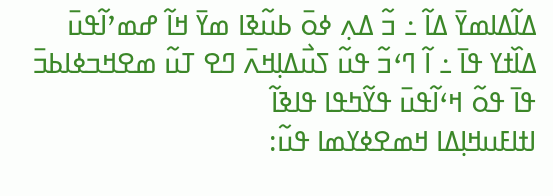ߡߊ߬ߡߊߘߌ߫ ߡߊ߬ ߸ ߏ߬ ߡߍ߲ ߦߋ߫ ߕߎ߬ߢߊ ߘߌ߫ ߞߊ߬ ߝߘߴߊ߬ߟߎ߫ ߡߊ߰ߙߌ ߟߊ߫ ߸ ߊ߬ ߣߵߏ߬ ߟߎ߬ ߖߎ߯ߡߊ߲ߞߍ߫ ߣߐ ߠߎ߬ ߘߐߞߏߦߊߕߏ߫ ߟߊ߫ ߟߋ߬ ߞߵߊ߬ߟߎ߫ ߟߌ߬ߤߟߊ ߟߊߢߊ߬
ߊߙߊߓߎߞߊ߲ߡߊ ߞߘߐߦߌߘߊ ߟߎ߬: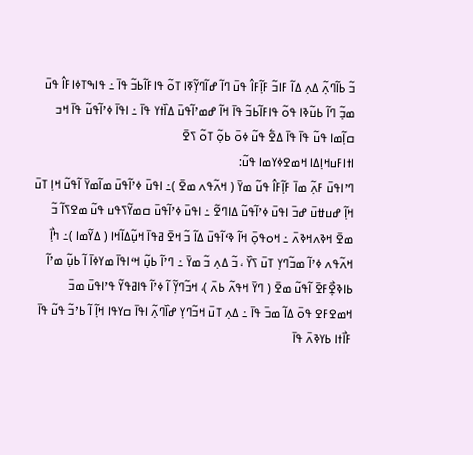ߏ߬ ߕߊ߬ߣߍ߲߬ ߡߍ߲ ߡߊ߬ ߓߊߏ߬ ߓߊ߲߬ߓߊ߮ ߟߎ߫ ߣߊ߬ ߝߊ߬ߣߌ߲߬ߧߊ ߠߋ߬ ߟߊߓߊ߬ߕߏ߬ ߟߊ߫ ߸ ߟߊߒߠߦߊߓߊ߮ ߟߎ߫ ߘߏ߲߬ ߣߊ߬ ߕߎ߬ߢߊ ߟߋ߬ ߟߊߓߊ߬ߕߏ߬ ߟߊ߫ ߞߊ߬ ߝߘߴߊ߬ߟߎ߫ ߡߊ߰ߙߌ ߟߊ߫ ߸ ߊߟߊ߫ ߦߴߊ߬ߟߎ߬ ߟߊ߫ ߞߏ ߛߊ߲߬ߘߊ ߟߎ߬ ߟߊ߫ ߟߊ߫ ߡߐ߱ ߟߎ߬ ߦߋ߫ ߕߋ߲߬ ߠߋ߬ ߖߐ߫
ߊߙߊߓߎߞߊ߲ߡߊ ߞߘߐߦߌߘߊ ߟߎ߬:
ߣߴߊߟߎ߫ ߓߍ߲߬ ߘߊ߫ ߓߊ߲߬ߓߊ߮ ߟߎ߬ ߘߌ߫ ( ߞߍ߬ߟߍ ߘߐ߫ )߸ ߊߟߎ߫ ߦߴߊ߬ߟߎ߫ ߘߊ߬ߘߌ߫ ߊ߬ߟߎ߬ ߞߊ߲ ߠߎ߫ ߞߊ߲߬ ߝߎߚߎ߫ ߝߏ߫ ߊߟߎ߫ ߦߴߊ߬ߟߎ߬ ߡߊߣߐ߬ ߸ ߊߟߎ߫ ߦߴߊ߬ߟߎ߫ ߛߘߌ߬ߖߟߎ ߟߎ߬ ߘߐߖߊ߬ ߏ߬ ߘߐ߫ ߞߢߍߞߢߍ߫ ߸ ߞߋߟߋ߲߫ ߞߊ߬ ߢߵߊ߬ߟߎ߫ ߡߊ߬ ߏ߬ ߞߐ߫ ߥߟߊ߫ ߞߎ߲߬ߡߊ߬ߞߊ ( ߡߌ߬ߘߊ )߸ ߤߊ߲߯ ߞߍ߬ߟߍ ߦߴߊ߬ ߘߏ߬ߣߌ߲ ߠߎ߫ ߖߌ߰ ، ߏ߬ ߡߍ߲ ߏ߬ ߘߌ߫ ߸ ߣߴߊ߬ ߕߎ߲߬ ߞߵߊߟߊ߫ ߘߌߦߊ߫ ߊ߬ ߕߎ߲߬ ߘߴߊ߬ ߕߊߢߐ߲߯ߓߐ߫ ߊ߬ߟߎ߬ ߘߐ߫ ( ߣߌ߫ ߞߟߍ߬ ߕߍ߫ )، ߞߏ߬ߣߌ߲߬ ߊ߬ ߦߴߊ߬ ߟߊߥߟߌ߬ ߟߴߊߟߎ߫ ߘߏ߫ ߞߘߐߓߐ ߟߋ߫ ߡߊ߬ ߘߏ߫ ߟߊ߫ ߸ ߡߍ߲ ߠߎ߫ ߞߏ߬ߣߌ߲ ߝߊ߰ߣߍ߲߬ ߊߟߊ߫ ߛߌߟߊ ߞߊ߲߬ ߊ߬ ߕߴߏ߬ ߟߎ߬ ߟߊ߫ ߓߊ߯ߙߊ ߕߌߢߍ߫ ߟߊ߫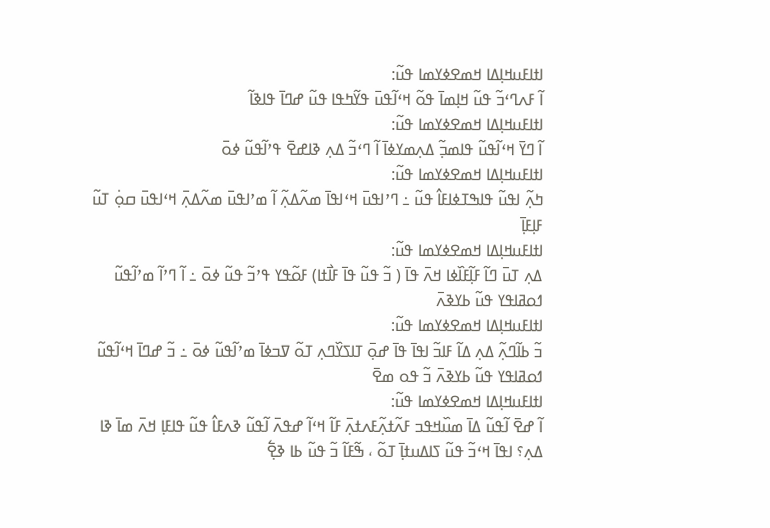ߊߙߊߓߎߞߊ߲ߡߊ ߞߘߐߦߌߘߊ ߟߎ߬:
ߊ߬ ߓߍߣߵߏ߬ ߟߎ߬ ߞߊ߲ߘߊ߫ ߟߋ߬ ߞߵߊ߬ߟߎ߫ ߟߌ߬ߤߟߊ ߟߎ߬ ߝߣߊ߫ ߟߊߢߊ߬
ߊߙߊߓߎߞߊ߲ߡߊ ߞߘߐߦߌߘߊ ߟߎ߬:
ߊ߬ ߣߌ߫ ߞߵߊ߬ߟߎ߬ ߟߊߘߏ߲߬ ߡߍ߲ߘߌߦߊ߫ ߊ߬ ߣߵߏ߬ ߡߍ߲ ߢߊߝߐ߫ ߟߴߊ߬ߟߎ߬ ߦߋ߫
ߊߙߊߓߎߞߊ߲ߡߊ ߞߘߐߦߌߘߊ ߟߎ߬:
ߤߍ߲߬ ߊߟߎ߬ ߟߊߒߠߦߊߓߊ߮ ߟߎ߬ ߸ ߣߴߊߟߎ߫ ߞߵߊߟߊ߫ ߘߍ߬ߡߍ߲߬ ߊ߬ ߘߴߊߟߎ߫ ߘߍ߬ߡߍ߲߫ ߞߵߊߟߎ߫ ߛߋ߲߭ ߠߎ߬ ߓߊ߲ߓߊ߲߫
ߊߙߊߓߎߞߊ߲ߡߊ ߞߘߐߦߌߘߊ ߟߎ߬:
ߡߍ߲ ߠߎ߫ ߣߊ߬ ߓߊ߲߬ߓߊ߰ߦߊ ߞߍ߫ ߟߊ߫ ( ߏ߬ ߟߎ߬ ߟߊ߫ ߓߊ߯ߙߊ) ߓߋ߬ߟߌ ߟߴߏ߬ ߟߎ߬ ߦߋ߫ ߸ ߊ߬ ߣߴߊ߬ ߘߴߊ߬ߟߎ߬ ߗߋߥߊߟߌ ߟߎ߬ ߕߌߢߍ߫
ߊߙߊߓߎߞߊ߲ߡߊ ߞߘߐߦߌߘߊ ߟߎ߬:
ߏ߬ ߕߊ߬ߣߍ߲߬ ߡߍ߲ ߡߊ߬ ߓߊߏ߬ ߊߟߊ߫ ߟߊ߫ ߝߋ߲߫ ߠߊߖߌ߰ߣߍ߲ ߠߋ߬ ߜߏߦߊ߫ ߘߴߊ߬ߟߎ߬ ߦߋ߫ ߸ ߏ߬ ߝߣߊ߫ ߞߵߊ߬ߟߎ߬ ߗߋߥߊߟߌ ߟߎ߬ ߕߌߢߍ߫ ߏ߬ ߟߋ ߘߐ߫
ߊߙߊߓߎߞߊ߲ߡߊ ߞߘߐߦߌߘߊ ߟߎ߬:
ߊ߬ ߝߐ߫ ߊ߬ߟߎ߬ ߡߊ߫ ߘߎ߰ߞߟߏ ߓߍ߬ߙߍ߲߬ߓߍߙߍ߲߫ ߓߊ߬ ߞߵߊ߬ ߝߟߍ߫ ߊ߬ߟߎ߬ ߢߍߓߊ߮ ߟߎ߬ ߟߊߓߊ߲ ߞߍ߫ ߘߊ߫ ߢߊ ߡߍ߲؟ ߊߟߊ߫ ߞߵߏ߬ ߟߎ߬ ߖߊߡߎߙߊ߲߫ ߠߋ߬ ، ߒ߬ߓߊ߬ ߏ߬ ߟߎ߬ ߕߊ ߢߐ߲߱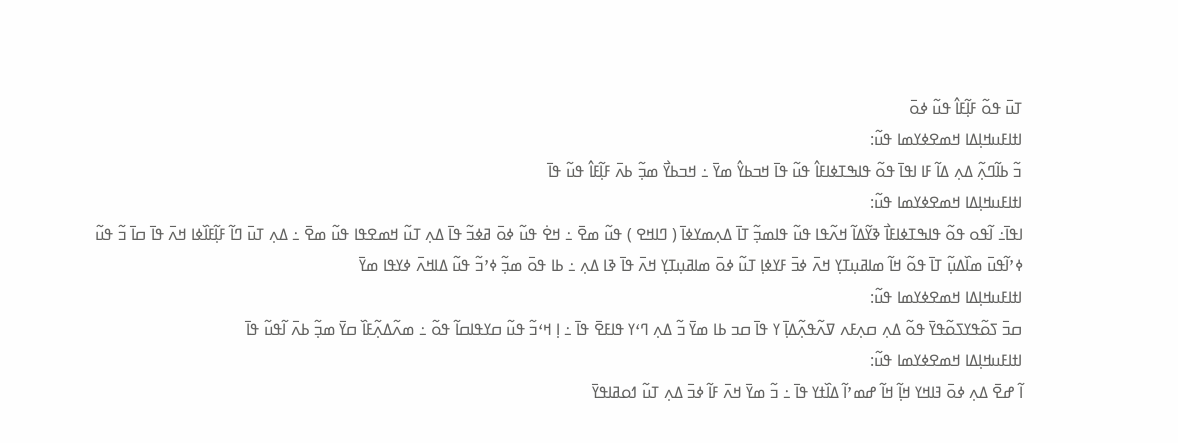ߠߎ߫ ߟߋ߬ ߓߊ߲߬ߓߊ߮ ߟߎ߬ ߦߋ߫
ߊߙߊߓߎߞߊ߲ߡߊ ߞߘߐߦߌߘߊ ߟߎ߬:
ߏ߬ ߕߊ߬ߣߍ߲߬ ߡߍ߲ ߡߊ߬ ߓߊ ߊߟߊ߫ ߟߋ߬ ߟߊߒߠߦߊߓߊ߮ ߟߎ߬ ߟߊ߫ ߞߏߕߌ߮ ߘߌ߫ ߸ ߞߏߕߌ߯ ߘߏ߲߬ ߕߍ߫ ߓߊ߲߬ߓߊ߮ ߟߎ߬ ߟߊ߫
ߊߙߊߓߎߞߊ߲ߡߊ ߞߘߐߦߌߘߊ ߟߎ߬:
ߊߟߊ߫߸ ߊ߬ߟߋ ߟߋ߬ ߟߊߒߠߦߊߓߊ߯ ߢߌ߬ߡߊ߬ ߞߍ߬ߟߊ ߟߎ߬ ߟߊߘߏ߲߬ ߠߊ߫ ߡߍ߲ߘߌߦߊ߫ ( ߣߊߞߐ ) ߟߎ߬ ߘߐ߫ ߸ ߞߐ߭ ߟߎ߬ ߦߋ߫ ߥߦߏ߬ ߟߊ߫ ߡߍ߲ ߠߎ߬ ߞߘߐߟߊ ߟߎ߬ ߘߐ߫ ߸ ߡߍ߲ ߠߎ߫ ߣߊ߬ ߓߊ߲߬ߓߊ߰ߦߊ ߞߍ߫ ߟߊ߫ ߛߊ߫ ߏ߬ ߟߎ߬ ߦߴߊ߬ߟߎ߫ ߘߊ߰ߡߎ߲߬ ߠߊ߫ ߟߋ߬ ߞߊ߬ ߘߊߥߎ߲ߠߌ߲ ߞߍ߫ ߦߏ߫ ߓߌߦߊ߲ ߠߎ߬ ߦߋ߫ ߘߊߥߎ߲ߠߌ߲ ߞߍ߫ ߟߊ߫ ߢߊ ߡߍ߲ ߸ ߕߊ ߟߋ߫ ߘߏ߲߬ ߦߴߏ߬ ߟߎ߬ ߡߊߞߍ߫ ߦߌߟߊ ߘߌ߫
ߊߙߊߓߎߞߊ߲ߡߊ ߞߘߐߦߌߘߊ ߟߎ߬:
ߛߏ߫ ߖߋ߬ߟߌߖߋ߬ߟߌ߫ ߟߋ߬ ߡߍ߲ ߛߍ߲ߓߍ ߜߍ߬ߟߍ߲߬ߡߊ߲߫ ߌ ߟߊ߫ ߛߏ ߕߊ ߘߌ߫ ߏ߬ ߡߍ߲ ߣߵߌ ߟߊߓߐ߫ ߟߊ߫ ߸ ߊ߲ ߞߵߏ߬ ߟߎ߬ ߛߌߟߊߛߊ߬ ߟߋ߬ ߸ ߘߍ߬ߡߍ߲߬ߓߊ߰ ߛߌ߫ ߘߏ߲߬ ߕߍ߫ ߊ߬ߟߎ߬ ߟߊ߫
ߊߙߊߓߎߞߊ߲ߡߊ ߞߘߐߦߌߘߊ ߟߎ߬:
ߊ߬ ߝߐ߫ ߡߍ߲ ߦߋ߫ ߔߊߞߌ ߞߊ߲߬ ߞߊ߬ ߝߘߴߊ߬ ߡߊ߰ߙߌ ߟߊ߫ ߸ ߏ߬ ߘߌ߫ ߞߍ߫ ߓߊ߬ ߦߏ߫ ߡߍ߲ ߠߎ߬ ߗߋߥߊߟߌ߫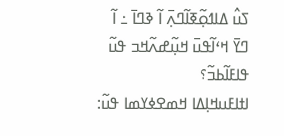ߖߎ߮ ߡߊߗߋ߲߬ߧߊ߬ߣߍ߲߫ ߊ߬ ߢߣߊ߫ ߸ ߊ߬ ߣߌ߫ ߞߵߊ߬ߟߎ߫ ߞߎ߲߬ߝߍ߬ߞߏ ߟߎ߬ ߟߊߓߊ߬ߕߏ߬؟
ߊߙߊߓߎߞߊ߲ߡߊ ߞߘߐߦߌߘߊ ߟߎ߬: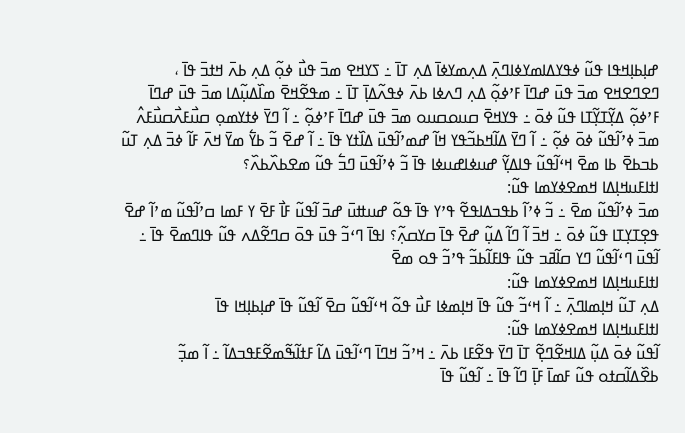ߝߊ߲ߕߊ߲ߞߟߊ ߟߎ߬ ߦߟߌߡߊߘߌߦߊߣߍ߲߫ ߡߍ߲ߘߌߦߊ߫ ߡߍ߲ ߠߊ߫ ߸ ߖߌߞߐ ߘߏ߫ ߟߎ߯ ߦߋ߲߬ ߡߍ߲ ߕߍ߫ ߞߙߏ߫ ߟߊ߫ ، ߣߐߣߐߞߐ ߘߏ߫ ߟߎ߫ ߝߣߊ߫ ߓߴߦߋ߲߬ ߡߍ߲ ߣߍߦߊ ߕߍ߫ ߦߟߍ߬ߡߊ߲߫ ߠߊ߫ ߸ ߘߟߐ߬ߞߐ߫ ߘߊ߰ߡߎ߲߬ߡߊ ߘߏ߫ ߟߎ߫ ߝߣߊ߫ ߓߴߦߋ߲߬ ߡߌ߲߬ߠߌ߲߬ߠߊ ߟߎ߬ ߦߋ߫ ߸ ߟߌߞߐ߫ ߛߎߋߛߎߋ ߘߏ߫ ߟߎ߫ ߝߣߊ߫ ߓߴߦߋ߲߬ ߸ ߊ߬ ߣߌ߫ ߦߙߌߘߋ߲ ߛߎ߯ߓߍ߯ߛߎ߯ߓߍ߮ ߘߏ߫ ߦߴߊ߬ߟߎ߬ ߦߋ߫ ߦߋ߲߬ ߸ ߊ߬ ߣߌ߫ ߡߊ߬ߞߕߏ߬ߟߌ ߞߊ߬ ߝߘߴߊ߬ߟߎ߫ ߡߊ߰ߙߌ ߟߊ߫ ߸ ߊ߬ ߝߐ߫ ߏ߬ ߕߌ߱ ߘߌ߫ ߞߍ߫ ߓߊ߬ ߦߏ߫ ߡߍ߲ ߠߎ߬ ߕߏߕߐ߫ ߕߊ ߘߐ߫ ߞߵߊ߬ߟߎ߬ ߟߊߡߌ߲߬ ߝߎߦߊߝߎߦߊ ߟߊ߫ ߏ߬ ߦߴߊ߬ߟߎ߫ ߣߏ߱ ߟߎ߬ ߘߐߕߍ߰ߕߍ߰؟
ߊߙߊߓߎߞߊ߲ߡߊ ߞߘߐߦߌߘߊ ߟߎ߬:
ߘߏ߫ ߦߴߊ߬ߟߎ߬ ߘߐ߫ ߸ ߏ߬ ߦߴߊ߬ ߕߟߏߡߊߟߐ߬ ߟߴߌ ߟߊ߫ ߟߋ߬ ߝߎߚߎ߫ ߝߏ߫ ߊ߬ߟߎ߬ ߓߊ߯ ߓߐ߫ ߌ ߓߘߊ ߛߴߊ߬ߟߎ߬ ߘߴߊ߬ ߝߐ߫ ߟߐ߲ߠߌ߲ߠߊ ߟߎ߬ ߦߋ߫ ߸ ߞߏ߫ ߊ߬ ߣߊ߬ ߡߎ߲߬ ߝߐ߫ ߟߊ߫ ߛߌߛߍ߲߬؟ ߊߟߊ߫ ߣߵߏ߬ ߟߎ߫ ߟߋ߫ ߛߣߐ߬ߡߍ ߟߎ߬ ߟߊߣߘߐ߫ ߟߊ߫ ߸ ߊ߬ߟߎ߫ ߣߵߊ߬ߟߎ߬ ߣߌ ߛߊ߬ߥߏ ߟߎ߬ ߟߊߓߊ߬ߕߏ߬ ߟߴߏ߬ ߟߋ ߘߐ߫
ߊߙߊߓߎߞߊ߲ߡߊ ߞߘߐߦߌߘߊ ߟߎ߬:
ߡߍ߲ ߠߎ߬ ߞߊ߲ߘߊߣߍ߲߫ ߸ ߊ߬ ߞߵߏ߬ ߟߎ߬ ߟߊ߫ ߞߊ߲ߘߦߊ ߓߎ߯ ߟߋ߬ ߞߵߊ߬ߟߎ߬ ߛߐ߫ ߊ߬ߟߎ߬ ߟߊ߫ ߝߊ߲ߕߊ߲ߞߊ ߟߊ߫
ߊߙߊߓߎߞߊ߲ߡߊ ߞߘߐߦߌߘߊ ߟߎ߬:
ߊ߬ߟߎ߬ ߦߋ߫ ߡߎ߲߬ ߡߊߞߐ߬ߣߐ߲߬ ߠߊ߫ ߣߌ߫ ߟߐ߬ߓߊ ߕߍ߫ ߸ ߞߴߏ߬ ߞߣߊ߫ ߣߵߊ߬ߟߎ߫ ߡߊ߬ ߓߙߊ߬ߒ߬ߘߐ߬ߓߟߏߡߊ߬ ߸ ߊ߬ ߘߏ߲߬ ߕߐ߰ߡߊ߬ߛߙߋ ߟߎ߬ ߓߘߊ߫ ߓߊ߲߫ ߣߊ߬ ߟߊ߫ ߸ ߊ߬ߟߎ߬ ߟߊ߫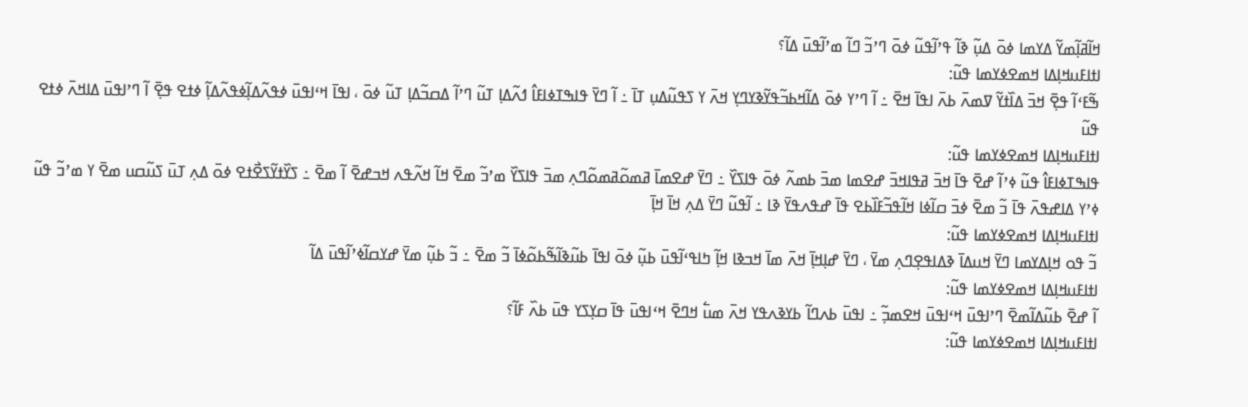ߞߊ߬ߥߊ߲߬ߘߌ߬ ߡߌߘߊ ߦߋ߫ ߡߎ߲߬ ߢߊ߬ ߟߴߊ߬ߟߎ߬ ߦߋ߫ ߣߴߏ߬ ߣߊ߬ ߘߴߊ߬ߟߎ߫ ߡߊ߬؟
ߊߙߊߓߎߞߊ߲ߡߊ ߞߘߐߦߌߘߊ ߟߎ߬:
ߒ߬ߓߵߊ߬ ߟߐ߲߫ ߞߏ߫ ߡߊ߰ߙߌ߬ ߜߘߍ߫ ߕߍ߫ ߊߟߊ߫ ߞߐ߫ ߸ ߊ߬ ߣߴߌ ߦߋ߫ ߡߊ߬ߞߕߏ߬ߟߌ߬ߢߌߣߌ߲ ߞߍ߫ ߌ ߖߟߎ߬ߡߎ߲ ߠߊ߫ ߸ ߊ߬ ߣߌ߫ ߟߊߒߠߦߊߓߊ߮ ߗߍ߬ߡߊ߲ ߠߎ߬ ߣߴߊ߬ ߡߛߏ߬ߡߊ߲ ߠߎ߬ ߦߋ߫ ، ߊߟߊ߫ ߞߵߊߟߎ߫ ߦߟߍ߬ߡߊ߲߬ߦߟߍ߬ߡߊ߲߬ ߦߙߐ ߟߐ߲߫ ߊ߬ ߣߴߊߟߎ߫ ߡߊߞߍ߫ ߦߙߐ ߟߎ߬
ߊߙߊߓߎߞߊ߲ߡߊ ߞߘߐߦߌߘߊ ߟߎ߬:
ߟߊߒߠߦߊߓߊ߮ ߟߎ߬ ߦߴߊ߬ ߝߐ߫ ߟߊ߫ ߞߏ߫ ߥߟߊߞߏ߫ ߝߐߘߊ ߘߏ߫ ߕߘߍ߬ ߦߋ߫ ߟߊߖߌ߰ ߸ ߣߌ߫ ߝߐߘߊ߫ ߥߘߋ߬ߥߘߋ߬ߣߍ߲ ߘߏ߫ ߟߊߖߌ߰ ߘߴߏ߬ ߘߐ߫ ߞߊ߬ ߞߍ߬ߟߍ ߞߏߝߐ߫ ߊ߬ ߘߐ߫ ߸ ߖߌ߰ߙߌ߬ߖߐ߯ߙߐ ߦߋ߫ ߡߍ߲ ߠߎ߫ ߖߎ߬ߛߎ ߘߐ߫ ߌ ߘߴߏ߬ ߟߎ߬ ߦߴߌ ߡߊߝߟߍ߫ ߟߊ߫ ߏ߬ ߘߐ߫ ߦߏ߫ ߛߊ߬ߦߊ ߞߊ߬ߟߏ߬ߓߊ߰ߕߐ ߟߊ߫ ߝߟߍߟߌ߫ ߢߊ ߸ ߊ߬ߟߎ߬ ߣߌ߫ ߡߍ߲ ߞߊ߫ ߞߊ߲߫
ߊߙߊߓߎߞߊ߲ߡߊ ߞߘߐߦߌߘߊ ߟߎ߬:
ߏ߬ ߟߋ ߞߊ߲ߡߌߘߊ ߣߌ߫ ߞߎߡߊ߫ ߢߡߊߟߐ߲ߣߍ߲ ߘߌ߫ ، ߣߌ߫ ߝߊ߲ߞߊ߲߫ ߞߍ߫ ߘߊ߫ ߞߏߢߊ ߞߊ߲߬ ߤߊߟߵߊ߬ߟߎ߫ ߕߎ߲߬ ߦߋ߫ ߊߟߊ߫ ߕߎ߬ߢߊ߬ߒ߬ߕߋ߬ߦߊ߫ ߏ߬ ߘߐ߫ ߸ ߏ߬ ߕߎ߲߬ ߘߌ߫ ߝߌߛߊ߬ߦߴߊ߬ߟߎ߫ ߡߊ߬
ߊߙߊߓߎߞߊ߲ߡߊ ߞߘߐߦߌߘߊ ߟߎ߬:
ߊ߬ ߝߐ߫ ߕߎ߬ߡߊ߬ߘߐ߫ ߣߴߊߟߎ߫ ߞߵߊߟߎ߫ ߞߐߘߏ߲߬ ߸ ߊߟߎ߫ ߕߍߣߊ߬ ߕߌߢߍߟߌ ߞߍ߫ ߘߎ߱ ߞߣߐ߫ ߞߵߊߟߎ߫ ߟߊ߫ ߛߌ߲ߖߌ ߟߎ߫ ߕߍ߰ ߓߊ߬؟
ߊߙߊߓߎߞߊ߲ߡߊ ߞߘߐߦߌߘߊ ߟߎ߬: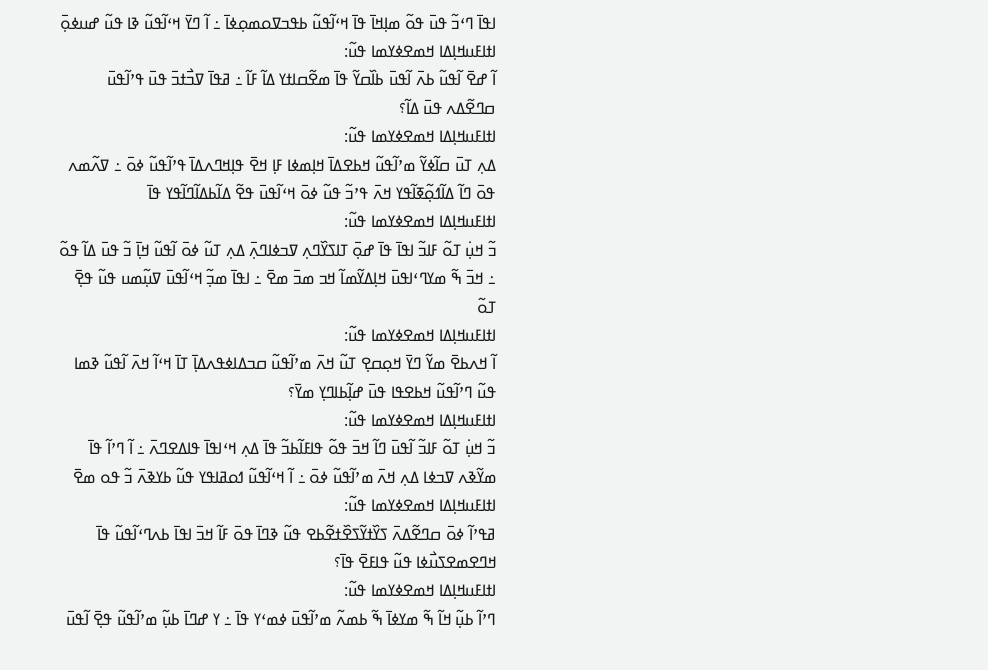ߊߟߊ߫ ߣߵߏ߬ ߟߎ߫ ߟߋ߬ ߘߊ߲ߞߊ߫ ߟߊ߫ ߞߵߊ߬ߟߎ߬ ߕߟߏߜߋߘߋ߲ߦߊ߫ ߸ ߊ߬ ߣߌ߫ ߞߵߊ߬ߟߎ߬ ߢߊ ߟߎ߬ ߝߎߦߋ߲߫
ߊߙߊߓߎߞߊ߲ߡߊ ߞߘߐߦߌߘߊ ߟߎ߬:
ߊ߬ ߝߐ߫ ߊ߬ߟߎ߬ ߕߍ߫ ߊ߬ߟߎ߫ ߕߊ߰ߛߌ߬ ߟߊ߫ ߘߐ߬ߛߊߙߌ ߡߊ߬ ߓߊ߬ ߸ ߥߟߊ߫ ߜߏ߯ߙߏ߫ ߟߎ߫ ߟߴߊ߬ߟߎ߫ ߛߣߐ߬ߡߍ ߟߎ߫ ߡߊ߬؟
ߊߙߊߓߎߞߊ߲ߡߊ ߞߘߐߦߌߘߊ ߟߎ߬:
ߡߍ߲ ߠߎ߫ ߛߊ߬ߦߌ߬ ߘߴߊ߬ߟߎ߬ ߞߕߐߡߊ߫ ߞߊ߲ߘߦߊ ߓߊ߲ ߞߐ߫ ߟߊ߲ߞߣߍߡߊ߫ ߟߴߊ߬ߟߎ߬ ߦߋ߫ ߸ ߜߍ߬ߘߍ ߟߋ߫ ߣߊ߬ ߡߊ߬ߗߋ߲߬ߧߊ߬ߟߌ ߞߍ߫ ߟߴߏ߬ ߟߎ߬ ߦߋ߫ ߞߵߊ߬ߟߎ߫ ߟߐ߬ ߡߊ߬ߕߡߊ߬ߣߊ߬ߟߌ ߟߊ߫
ߊߙߊߓߎߞߊ߲ߡߊ ߞߘߐߦߌߘߊ ߟߎ߬:
ߏ߬ ߞߎ߲߭ ߠߋ߬ ߓߊߏ߬ ߊߟߊ߫ ߟߊ߫ ߝߋ߲߫ ߠߊߖߌ߰ߣߍ߲ ߜߏߦߊߣߍ߲߫ ߡߍ߲ ߠߎ߬ ߦߋ߫ ߊ߬ߟߎ߬ ߞߊ߲߫ ߏ߬ ߟߎ߫ ߡߊ߬ ߟߋ߬ ߸ ߞߏ߫ ߒ߬ ߘߌߣߵߊߟߎ߫ ߞߊ߲ߡߌ߬ߘߊ߬ ߞߏ ߘߏ߫ ߘߐ߫ ߸ ߊߟߊ߫ ߘߏ߲߬ ߞߵߊ߬ߟߎ߫ ߜߎ߲߬ߘߎ ߟߎ߬ ߟߐ߲߫ ߠߋ߬
ߊߙߊߓߎߞߊ߲ߡߊ ߞߘߐߦߌߘߊ ߟߎ߬:
ߊ߬ ߞߍߕߐ߫ ߘߌ߬ ߣߌ߫ ߞߋ߲ߛߐ߲ ߠߎ߬ ߞߍ߫ ߘߴߊ߬ߟߎ߬ ߛߏߡߊߦߟߍߡߊ߲߫ ߠߊ߫ ߞߵߊ߬ ߞߍ߫ ߊ߬ߟߎ߬ ߢߘߊ ߟߎ߬ ߣߴߊ߬ߟߎ߬ ߞߕߐߟߊ ߟߎ߫ ߝߊ߲߬ߕߊߣߌ߲ ߘߌ߫؟
ߊߙߊߓߎߞߊ߲ߡߊ ߞߘߐߦߌߘߊ ߟߎ߬:
ߏ߬ ߞߎ߲߭ ߠߋ߬ ߓߊߏ߬ ߊ߬ߟߎ߫ ߣߊ߬ ߞߏ߫ ߟߋ߬ ߟߊߓߊ߬ߕߏ߬ ߟߊ߫ ߡߍ߲ ߞߵߊߟߊ߫ ߟߊߡߐߣߍ߫ ߸ ߊ߬ ߣߴߊ߬ ߟߊ߫ ߘߌ߬ߢߍ ߜߏߦߊ ߡߍ߲ ߞߍ߫ ߘߴߊ߬ߟߎ߬ ߦߋ߫ ߸ ߊ߬ ߞߵߊ߬ߟߎ߬ ߗߋߥߊߟߌ ߟߎ߬ ߕߌߢߍ߫ ߏ߬ ߟߋ ߘߐ߫
ߊߙߊߓߎߞߊ߲ߡߊ ߞߘߐߦߌߘߊ ߟߎ߬:
ߥߟߴߊ߬ ߦߋ߫ ߛߣߐ߬ߡߍ߫ ߖߌ߰ߙߌ߬ߖߐ߰ߙߐ߬ߕߐ ߟߎ߬ ߢߣߊ߫ ߟߋ߫ ߓߊ߬ ߞߏ߫ ߊߟߊ߫ ߕߍߣߵߊ߬ߟߎ߬ ߟߊ߫ ߞߣߐߘߐߖߎ߯ߦߊ ߟߎ߬ ߟߊߓߐ߫ ߟߊ߫؟
ߊߙߊߓߎߞߊ߲ߡߊ ߞߘߐߦߌߘߊ ߟߎ߬:
ߣߴߊ߬ ߕߎ߲߬ ߞߊ߬ ߒ߬ ߘߌߦߊ߫ ߒ߬ ߕߘߍ߬ ߘߴߊ߬ߟߎ߫ ߦߘߵߌ ߟߊ߫ ߸ ߌ ߝߣߊ߫ ߕߎ߲߬ ߘߴߊ߬ߟߎ߬ ߟߐ߲߫ ߊ߬ߟߎ߫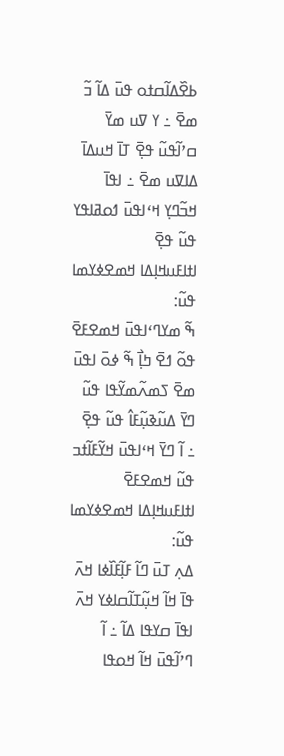ߕߐ߰ߡߊ߬ߛߙߋ ߟߎ߫ ߡߊ߬ ߏ߬ ߘߐ߫ ߸ ߌ ߜߎ ߘߌ߫ ߛߴߊ߬ߟߎ߬ ߟߐ߲߫ ߠߊ߫ ߞߎߡߊ߫ ߡߊߜߎ ߘߐ߫ ߸ ߊߟߊ߫ ߞߏ߬ߣߌ߲ ߞߵߊߟߎ߫ ߗߋߥߊߟߌ ߟߎ߬ ߟߐ߲߫
ߊߙߊߓߎߞߊ߲ߡߊ ߞߘߐߦߌߘߊ ߟߎ߬:
ߒ߬ ߘߌߣߵߊߟߎ߫ ߞߘߐߓߐ߫ ߟߋ߬ ߗߐ߫ ߤߊ߲߯ ߒ߬ ߦߋ߫ ߊߟߎ߫ ߘߐ߫ ߖߘߍ߬ߘߌ߬ߟߊ ߟߎ߬ ߣߌ߫ ߡߎ߬ߢߎ߲߬ߓߊ߮ ߟߎ߬ ߟߐ߲߫ ߸ ߊ߬ ߣߌ߫ ߞߵߊߟߎ߫ ߞߌ߬ߓߊ߬ߙߏ ߟߎ߬ ߞߘߐߓߐ߫
ߊߙߊߓߎߞߊ߲ߡߊ ߞߘߐߦߌߘߊ ߟߎ߬:
ߡߍ߲ ߠߎ߫ ߣߊ߬ ߓߊ߲߬ߓߊ߰ߦߊ ߞߍ߫ ߟߊ߫ ߞߊ߬ ߞߎ߲߬ߠߊ߬ߛߊߦߌ ߞߍ߫ ߊߟߊ߫ ߛߌߟߊ ߡߊ߬ ߸ ߊ߬ ߣߴߊ߬ߟߎ߫ ߞߊ߬ ߞߋߟߊ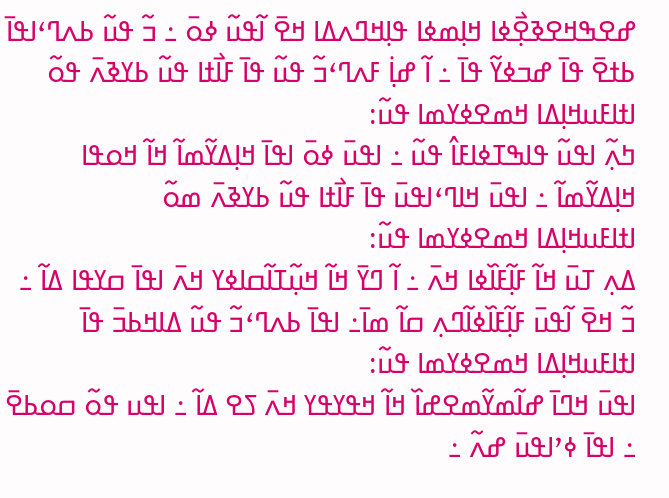ߝߐߒߞߐߢߐ߲߯ߦߊ ߞߊ߲ߘߦߊ ߟߊ߲ߞߣߍߡߊ ߞߐ߫ ߊ߬ߟߎ߬ ߦߋ߫ ߸ ߏ߬ ߟߎ߬ ߕߍߣߵߊߟߊ߫ ߕߙߐ߫ ߟߊ߫ ߝߏߦߌ߬ ߟߊ߫ ߸ ߊ߬ ߝߊ߲߭ ߓߍߣߵߏ߬ ߟߎ߬ ߟߊ߫ ߓߊ߯ߙߊ ߟߎ߬ ߕߌߢߍ߫ ߟߋ߬
ߊߙߊߓߎߞߊ߲ߡߊ ߞߘߐߦߌߘߊ ߟߎ߬:
ߤߍ߲߬ ߊߟߎ߬ ߟߊߒߠߦߊߓߊ߮ ߟߎ߬ ߸ ߊߟߎ߫ ߦߋ߫ ߊߟߊ߫ ߞߊ߲ߡߌ߬ߘߊ߬ ߞߊ߬ ߞߋߟߊ ߞߊ߲ߡߌ߬ߘߊ߬ ߸ ߊߟߎ߫ ߞߊߣߵߊߟߎ߫ ߟߊ߫ ߓߊ߯ߙߊ ߟߎ߬ ߕߌߢߍ߫ ߘߋ߬
ߊߙߊߓߎߞߊ߲ߡߊ ߞߘߐߦߌߘߊ ߟߎ߬:
ߡߍ߲ ߠߎ߫ ߞߊ߬ ߓߊ߲߬ߓߊ߰ߦߊ ߞߍ߫ ߸ ߊ߬ ߣߌ߫ ߞߊ߬ ߞߎ߲߬ߠߊ߬ߛߊߦߌ ߞߍ߫ ߊߟߊ߫ ߛߌߟߊ ߡߊ߬ ߸ ߏ߬ ߞߐ߫ ߊ߬ߟߎ߫ ߓߊ߲߬ߓߊ߰ߦߊ߬ߣߍ߲ ߛߊ߬ ߘߊ߫߸ ߊߟߊ߫ ߕߍߣߵߏ߬ ߟߎ߬ ߡߊߞߕߏ߫ ߟߊ߫
ߊߙߊߓߎߞߊ߲ߡߊ ߞߘߐߦߌߘߊ ߟߎ߬:
ߊߟߎ߫ ߞߣߊ߫ ߝߊ߬ߘߌ߬ߘߐߝߊ߰ ߞߊ߬ ߞߟߌߟߌ ߞߍ߫ ߖߐ ߡߊ߬ ߸ ߊߟߎ ߟߋ߬ ߛߋߕߐ߫ ߸ ߊߟߊ߫ ߦߴߊߟߎ߫ ߝߍ߬ ߸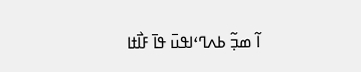ߊ߬ ߘߏ߲߬ ߕߍߣߵߊߟߎ߫ ߟߊ߫ ߓߊ߯ߙߊ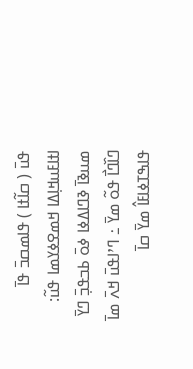ߟߎ߫ ( ߛߊ߬ߙߊ ) ߟߊߘߛߏ߫ ߟߊ߫
ߊߙߊߓߎߞߊ߲ߡߊ ߞߘߐߦߌߘߊ ߟߎ߬:
ߘߎߢߊ߫ ߢߣߊߡߦߊ ߦߋ߫ ߕߏߟߏ߲߫ ߣߌ߫ ߣߊ߰ߣߊ߯ ߟߋ߬ ߘߌ߫ ߸ ߣߴߊߟߎ߫ ߞߍ߫ ߘߊ߫ ߟߊߒߠߦߊߓߊ߮ ߘߌ߫ ߛߊ߫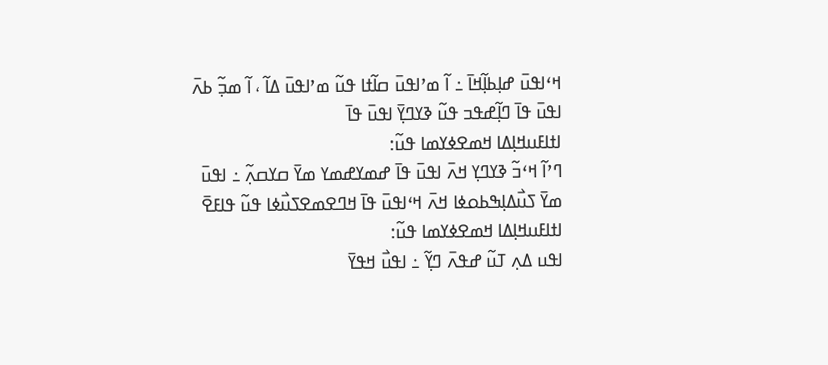ߞߵߊߟߎ߫ ߝߊ߲ߕߊ߲߬ߞߊ߫ ߸ ߊ߬ ߘߴߊߟߎ߫ ߛߊ߬ߙߊ ߟߎ߬ ߘߴߊߟߎ߫ ߡߊ߬ ، ߊ߬ ߘߏ߲߬ ߕߍ߫ ߊߟߎ߫ ߟߊ߫ ߣߊ߲߬ߝߟߏ ߟߎ߬ ߢߌߣߌ߲߫ ߊߟߎ߫ ߟߊ߫
ߊߙߊߓߎߞߊ߲ߡߊ ߞߘߐߦߌߘߊ ߟߎ߬:
ߣߴߊ߬ ߞߵߏ߬ ߢߌߣߌ߲ ߞߍ߫ ߊߟߎ߫ ߟߊ߫ ߝߘߌߝߘߌ ߘߌ߫ ߛߌߛߍ߲߬ ߸ ߊߟߎ߫ ߘߌ߫ ߖߎ߯ߡߊ߲ߒߕߋߦߊ ߞߍ߫ ߞߵߊߟߎ߫ ߟߊ߫ ߞߣߐߘߐߖߎ߯ߦߊ ߟߎ߬ ߟߊߓߐ߫
ߊߙߊߓߎߞߊ߲ߡߊ ߞߘߐߦߌߘߊ ߟߎ߬:
ߊߟߎ ߡߍ߲ ߠߎ߬ ߝߟߍ߫ ߣߌ߲߬ ߸ ߊߟߎ߯ ߞߟߌ߫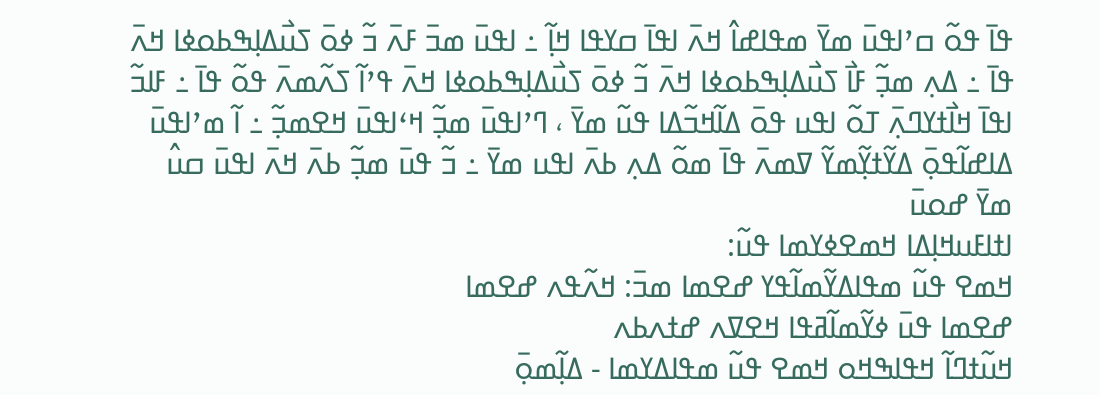ߟߊ߫ ߟߋ߬ ߛߴߊߟߎ߫ ߘߌ߫ ߘߟߊߝߊ߮ ߞߍ߫ ߊߟߊ߫ ߛߌߟߊ ߞߊ߲߬ ߸ ߊߟߎ߫ ߘߏ߫ ߓߍ߫ ߏ߬ ߦߋ߫ ߖߎ߯ߡߊ߲ߒߕߋߦߊ ߞߍ߫ ߟߊ߫ ߸ ߡߍ߲ ߘߏ߲߬ ߓߊ߯ ߖߎ߯ߡߊ߲ߒߕߋߦߊ ߞߍ߫ ߏ߬ ߦߋ߫ ߖߎ߯ߡߊ߲ߒߕߋߦߊ ߞߍ߫ ߟߴߊ߬ ߖߍ߬ߘߍ߫ ߟߋ߬ ߟߊ߫ ߸ ߓߊߏ߬ ߊߟߊ߫ ߞߊ߯ߙߌߣߍ߲߫ ߠߋ߬ ߊߟߎ ߟߋ߫ ߡߊ߬ߞߏ߬ߡߊ ߟߎ߬ ߘߌ߫ ، ߣߴߊߟߎ߫ ߘߏ߲߬ ߞߵߊߟߎ߫ ߞߐߘߏ߲߬ ߸ ߊ߬ ߘߴߊߟߎ߫ ߡߊߝߊ߬ߟߋ߲߫ ߡߌ߬ߙߌ߲߬ߘߌ߬ ߜߘߍ߫ ߟߊ߫ ߘߋ߬ ߡߍ߲ ߕߍ߫ ߊߟߎ ߘߌ߫ ߸ ߏ߬ ߟߎ߫ ߘߏ߲߬ ߕߍ߫ ߞߍ߫ ߊߟߎ߫ ߛߎ߮ ߘߌ߫ ߝߋߎ߫
ߊߙߊߓߎߞߊ߲ߡߊ ߞߘߐߦߌߘߊ ߟߎ߬:
ߞߘߐ ߟߎ߬ ߘߟߊߡߌ߬ߘߊ߬ߟߌ ߝߐߘߊ ߘߏ߫: ߞߍ߬ߟߍ ߝߐߘߊ
ߝߐߘߊ ߟߎ߫ ߦߌ߬ߘߊ߬ߥߟߊ ߞߐߜߍ ߝߙߍߕߍ
ߞߎ߬ߙߣߊ߬ ߞߟߊߒߞߋ ߞߘߐ ߟߎ߬ ߘߟߊߡߌߘߊ - ߡߊ߲߬ߘߋ߲߫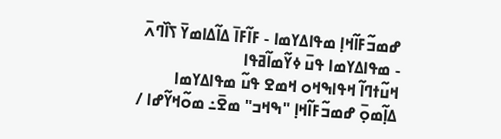ߝߘߏ߬ߓߊ߬ߞߊ߲ ߘߟߊߡߌߘߊ - ߓߊ߬ߓߊ߫ ߡߊ߬ߡߊߘߌ߫ ߖߊ߰ߣߍ߫ - ߘߟߊߡߌߘߊ ߟߎ߫ ߦߌ߬ߘߊ߬ߥߟߊ
ߞߎ߬ߙߣߊ߬ ߞߟߊߒߞߋ ߞߘߐ ߟߎ߬ ߘߟߊߡߌߘߊ ߡߊ߲߬ߘߋ߲߫ ߝߘߏ߬ߓߊ߬ߞߊ߲ "ߒߞߏ" ߘߐ߫߸ ߘߋ߬ߞߌ߬ߝߊ /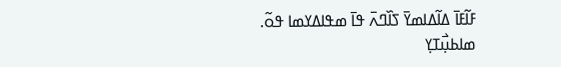ߓߊ߬ߓߊ߫ ߡߊ߬ߡߊߘߌ߫ ߖߊ߰ߣߍ߫ ߟߊ߫ ߘߟߊߡߌߘߊ ߟߋ߬.
ߘߊߕߎ߲߯ߠߌ߲